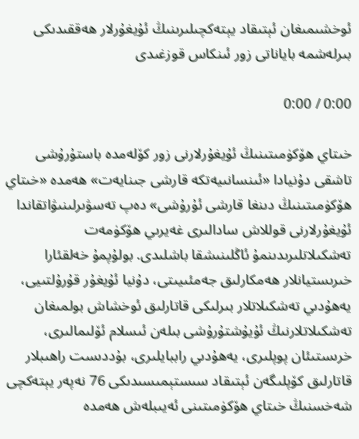ئوخشىمىغان ئېتىقاد يېتەكچىلىرىنىڭ ئۇيغۇرلار ھەققىدىكى بىرلەشمە باياناتى زور ئىنكاس قوزغىدى

0:00 / 0:00

خىتاي ھۆكۈمىتىنىڭ ئۇيغۇرلارنى زور كۆلەمدە باستۇرۇشى تاشقى دۇنيادا «ئىنسانىيەتكە قارشى جىنايەت» ھەمدە «خىتاي ھۆكۈمىتىنىڭ دىنغا قارشى ئۇرۇشى» دەپ تەسۋىرلىنىۋاتقاندا ئۇيغۇرلارنى قوللاش سادالىرى غەيرىي ھۆكۈمەت تەشكىلاتلىرىدىنمۇ ئاڭلىنىشقا باشلىدى. بولۇپمۇ خەلقئارا خىرىستيانلار ھەمكارلىق جەمئىيىتى، دۇنيا ئۇيغۇر قۇرۇلتىيى، يەھۇدىي تەشكىلاتلار بىرلىكى قاتارلىق ئوخشاش بولمىغان تەشكىلاتلارنىڭ ئۇيۇشتۇرۇشى بىلەن ئىسلام ئۆلىمالىرى، خرىستىئان پوپلىرى، يەھۇدىي راببايلىرى، بۇددىست راھىبلار قاتارلىق كۆپلىگەن ئېتىقاد سىستېمىسىدىكى 76 نەپەر يېتەكچى شەخسنىڭ خىتاي ھۆكۈمىتىنى ئەيىبلەش ھەمدە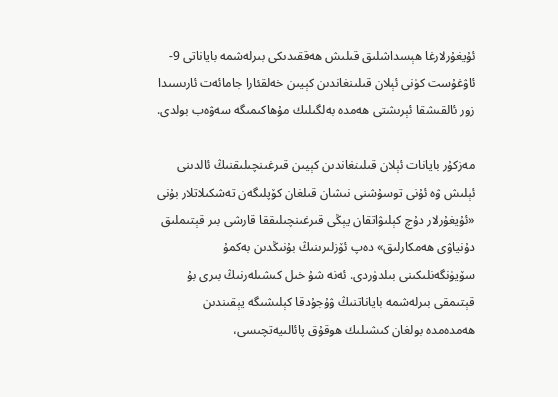ئۇيغۇرلارغا ھېسداشلىق قىلىش ھەققىدىكى بىرلەشمە باياناتى 9-ئاۋغۇست كۈنى ئېلان قىلىنغاندىن كېيىن خەلقئارا جامائەت ئارىسىدا زور ئالقىشقا ئېرىشتى ھەمدە بەلگىلىك مۇھاكىمىگە سەۋەب بولدى.

مەزكۇر بايانات ئېلان قىلىنغاندىن كېيىن قىرغىنچىلىقنىڭ ئالدىنى ئېلىش ۋە ئۇنى توسۇشنى نىشان قىلغان كۆپلىگەن تەشكىلاتلار بۇنى «ئۇيغۇرلار دۇچ كېلىۋاتقان يېڭى قىرغىنچىلىققا قارشى بىر قېتىملىق دۇنياۋى ھەمكارلىق» دەپ ئۆزلىرىنىڭ بۇنىڭدىن بەكمۇ سۆيۈنگەنلىكىنى بىلدۈردى. ئەنە شۇ خىل كىشىلەرنىڭ بىرى بۇ قېتىمقى بىرلەشمە باياناتنىڭ ۋۇجۇدقا كېلىشىگە يېقىندىن ھەمدەمدە بولغان كىشىلىك ھوقۇق پائالىيەتچىسى،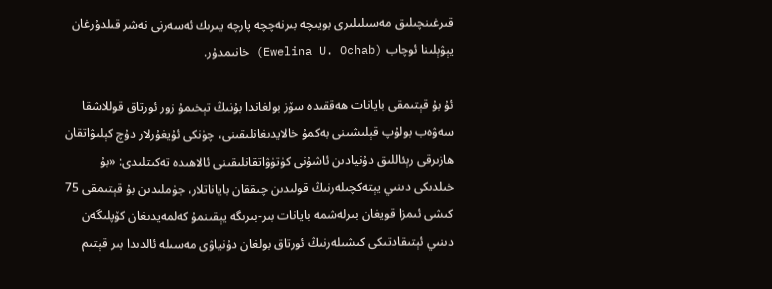قىرغىنچىلىق مەسىلىلىرى بويىچە بىرنەچچە پارچە يىرىك ئەسەرنى نەشر قىلدۇرغان يېۋېلىنا ئوچاب (Ewelina U. Ochab) خانىمدۇر.

ئۇ بۇ قېتىمقى بايانات ھەققىدە سۆز بولغاندا بۇنىڭ تېخىمۇ زور ئورتاق قوللاشقا سەۋەب بولۇپ قېلىشىنى بەكمۇ خالايدىغانلىقىنى، چۈنكى ئۇيغۇرلار دۇچ كېلىۋاتقان ھازىرقى رېئاللىق دۇنيادىن ئاشۇنى كۈتۈۋاتقانلىقىنى ئالاھىدە تەكىتلىدى: «بۇ خىلدىكى دىنىي يېتەكچىلەرنىڭ قولىدىن چىققان باياناتلار، جۈملىدىن بۇ قېتىمقى 75 كىشى ئىمزا قويغان بىرلەشمە بايانات بىر-بىرىگە يېقىنمۇ كەلمەيدىغان كۆپلىگەن دىنىي ئېتىقادتىكى كىشىلەرنىڭ ئورتاق بولغان دۇنياۋى مەسىلە ئالدىدا بىر قېتىم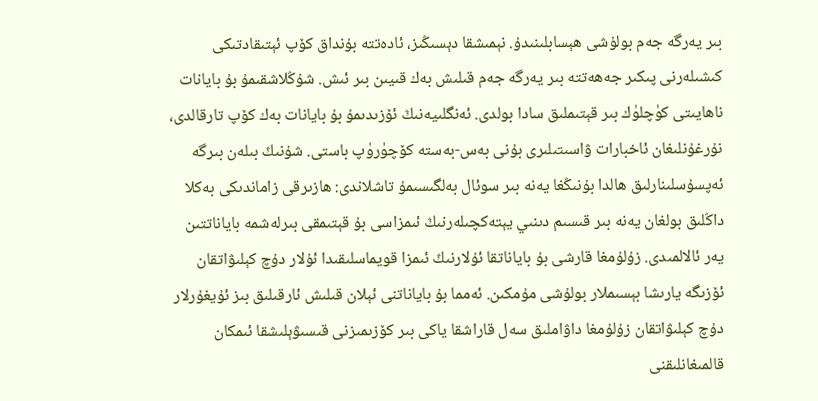بىر يەرگە جەم بولۇشى ھېسابلىنىدۇ. نېمىشقا دېسىڭىز، ئادەتتە بۇنداق كۆپ ئېتىقادتىكى كىشىلەرنى پىكىر جەھەتتە بىر يەرگە جەم قىلىش بەك قىيىن بىر ئىش. شۇڭلاشقىمۇ بۇ بايانات ناھايىتى كۈچلۈك بىر قېتىملىق سادا بولدى. ئەنگلىيەنىڭ ئۆزىدىمۇ بۇ بايانات بەك كۆپ تارقالدى، نۇرغۇنلىغان ئاخبارات ۋاسىتىلىرى بۇنى بەس-بەستە كۆچۈرۈپ باستى. شۇنىڭ بىلەن بىرگە ئەپسۇسلىنارلىق ھالدا بۇنىڭغا يەنە بىر سوئال بەلگىسىمۇ تاشلاندى: ھازىرقى زاماندىكى بەكلا داڭلىق بولغان يەنە بىر قىسىم دىنىي يېتەكچىلەرنىڭ ئىمزاسى بۇ قېتىمقى بىرلەشمە باياناتتىن يەر ئالالمىدى. زۇلۇمغا قارشى بۇ باياناتقا ئۇلارنىڭ ئىمزا قويماسلىقىدا ئۇلار دۇچ كېلىۋاتقان ئۆزىگە يارىشا بېسىملار بولۇشى مۇمكىن. ئەمما بۇ باياناتنى ئېلان قىلىش ئارقىلىق بىز ئۇيغۇرلار دۇچ كېلىۋاتقان زۇلۇمغا داۋاملىق سەل قاراشقا ياكى بىر كۆزىمىزنى قىسىۋېلىشقا ئىمكان قالمىغانلىقنى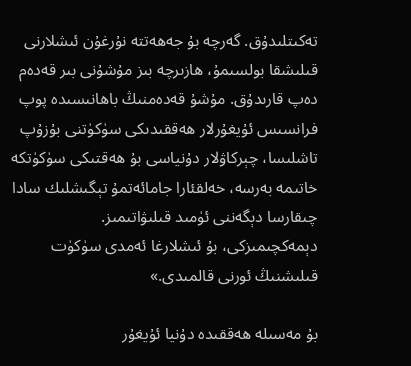تەكىتلىدۇق. گەرچە بۇ جەھەتتە نۇرغۇن ئىشلارنى قىلىشقا بولسىمۇ، ھازىرچە بىز مۇشۇنى بىر قەدەم دەپ قارىدۇق. مۇشۇ قەدەمنىڭ باھانىسىدە پوپ فرانسىس ئۇيغۇرلار ھەققىدىكى سۈكۈتنى بۇزۇپ تاشلىسا، چېركاۋلار دۇنياسى بۇ ھەقتىكى سۈكۈتكە خاتىمە بەرسە، خەلقئارا جامائەتمۇ تېگىشلىك سادا چىقارسا دېگەننى ئۈمىد قىلىۋاتىمىز. دېمەكچىمىزكى، بۇ ئىشلارغا ئەمدى سۈكۈت قىلىشنىڭ ئورنى قالمىدى.»

بۇ مەسىلە ھەققىدە دۇنيا ئۇيغۇر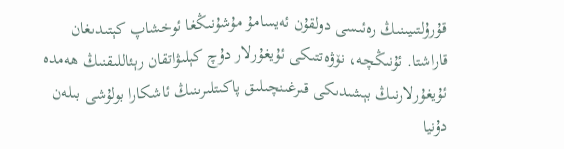قۇرۇلتىيىنىڭ رەئىسى دولقۇن ئەيسامۇ مۇشۇنىڭغا ئوخشاپ كېتىدىغان قاراشتا. ئۇنىڭچە، نۆۋەتتىكى ئۇيغۇرلار دۇچ كېلىۋاتقان رېئاللىقنىڭ ھەمدە ئۇيغۇرلارنىڭ بېشىدىكى قىرغىنچىلىق پاكىتلىرىنىڭ ئاشكارا بولۇشى بىلەن دۇنيا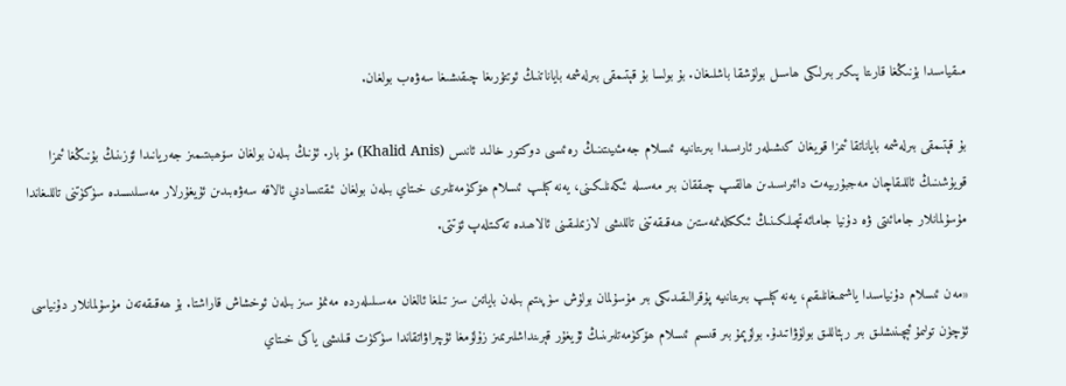مىقياسىدا بۇنىڭغا قارىتا پىكىر بىرلىكى ھاسىل بولۇشقا باشلىغان. بۇ بولسا بۇ قېتىمقى بىرلەشمە باياناتنىڭ ئوتتۇرىغا چىقىشىغا سەۋەب بولغان.

بۇ قېتىمقى بىرلەشمە باياناتقا ئىمزا قويغان كىشىلەر ئارىسىدا بىرىتانىيە ئىسلام جەمئىيىتىنىڭ رەئىسى دوكتور خالىد ئانىس (Khalid Anis) مۇ بار. ئۇنىڭ بىلەن بولغان سۆھبىتىمىز جەريانىدا ئۆزىنىڭ بۇنىڭغا ئىمزا قويۇشىنىڭ ئاللىقاچان مەجبۇرىيەت دائىرىسىدىن ھالقىپ چىققان بىر مەسىلە ئىكەنلىكىنى، يەنە كېلىپ ئىسلام ھۆكۈمەتلىرى خىتاي بىلەن بولغان ئىقتىسادىي ئالاقە سەۋەبىدىن ئۇيغۇرلار مەسىلىسىدە سۈكۈتنى تاللىغاندا مۇسۇلمانلار جامائىتى ۋە دۇنيا جامائەتچىلىكىنىڭ ئىككىلەنمەستىن ھەقىقەتنى تاللىشى لازىملىقىنى ئالاھىدە تەكىتلەپ ئۆتتى.

«مەن ئىسلام دۇنياسىدا ياشىمىغانلىقىم، يەنە كېلىپ بىرىتانىيە پۇقرالىقىدىكى بىر مۇسۇلمان بولۇش سۈپىتىم بىلەن باياتىن سىز تىلغا ئالغان مەسىلىلەردە مەنمۇ سىز بىلەن ئوخشاش قاراشتا. بۇ ھەقىقەتەن مۇسۇلمانلار دۇنياسى ئۈچۈن تولىمۇ ئېچىنىشلىق بىر رېئاللىق بولۇۋاتىدۇ. بولۇپمۇ بىر قىسىم ئىسلام ھۆكۈمەتلىرىنىڭ ئۇيغۇر قېرىنداشلىرىمىز زۇلۇمغا ئۇچراۋاتقاندا سۈكۈت قىلىشى ياكى خىتاي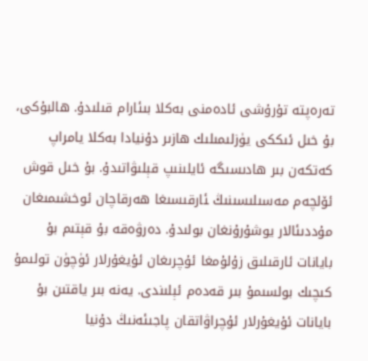تەرەپتە تۇرۇشى ئادەمنى بەكلا بىئارام قىلىدۇ. ھالبۇكى، بۇ خىل ئىككى يۈزلىمىلىك ھازىر دۇنيادا بەكلا يامراپ كەتكەن بىر ھادىسىگە ئايلىنىپ قېلىۋاتىدۇ. بۇ خىل قوش ئۆلچەم مەسىلىسىنىڭ ‍ئارقىسىغا ھەرقاچان ئوخشىمىغان مۇددىئالار يوشۇرۇنغان بولىدۇ. دەرۋەقە بۇ قېتىم بۇ بايانات ئارقىلىق زۇلۇمغا ئۇچرىغان ئۇيغۇرلار ئۈچۈن تولىمۇ كىچىك بولسىمۇ بىر قەدەم ئېلىندى. يەنە بىر ياقتىن بۇ بايانات ئۇيغۇرلار ئۇچراۋاتقان پاجىئەنىڭ دۇنيا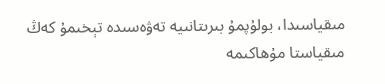مىقياسىدا، بولۇپمۇ بىرىتانىيە تەۋەسىدە تېخىمۇ كەڭ مىقياستا مۇھاكىمە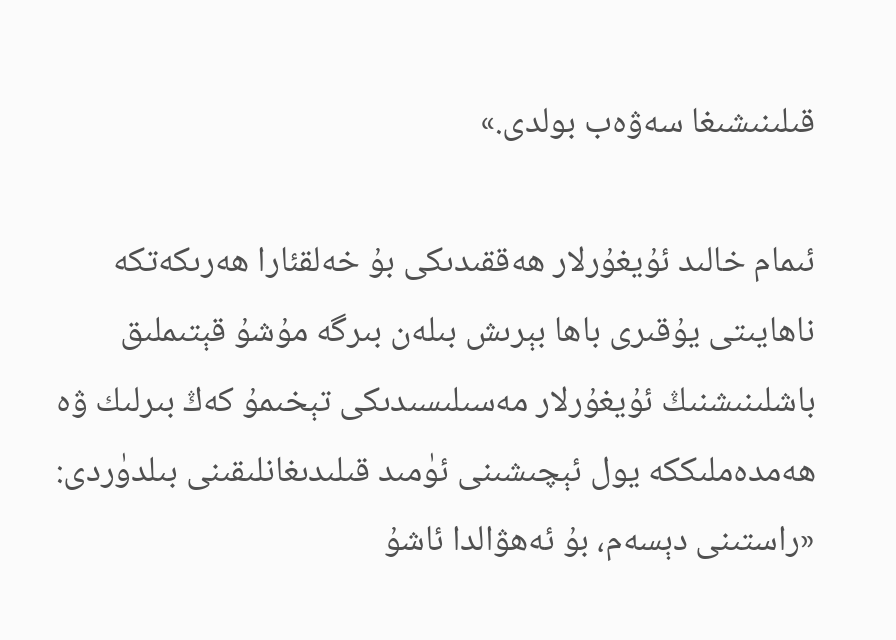قىلىنىشىغا سەۋەب بولدى.»

ئىمام خالىد ئۇيغۇرلار ھەققىدىكى بۇ خەلقئارا ھەرىكەتكە ناھايىتى يۇقىرى باھا بېرىش بىلەن بىرگە مۇشۇ قېتىملىق باشلىنىشنىڭ ئۇيغۇرلار مەسىلىسىدىكى تېخىمۇ كەڭ بىرلىك ۋە ھەمدەملىككە يول ئېچىشىنى ئۈمىد قىلىدىغانلىقىنى بىلدۈردى: «راستىنى دېسەم، بۇ ئەھۋالدا ئاشۇ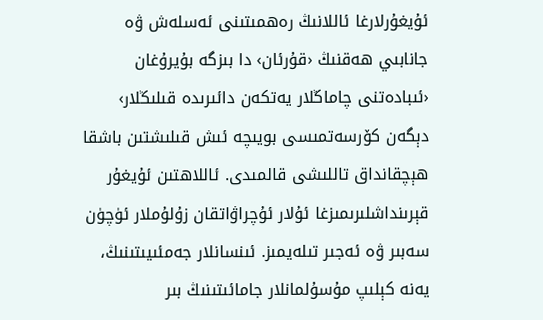ئۇيغۇرلارغا ئاللانىڭ رەھمىتىنى ئەسلەش ۋە جانابىي ھەقنىڭ ‹قۇرئان› دا بىزگە بۇيرۇغان ‹ئىبادەتنى چاماڭلار يەتكەن دائىرىدە قىلىڭلار› دېگەن كۆرسەتمىسى بويىچە ئىش قىلىشتىن باشقا ھېچقانداق تاللىشى قالمىدى. ئاللاھتىن ئۇيغۇر قېرىنداشلىرىمىزغا ئۇلار ئۇچراۋاتقان زۇلۇملار ئۈچۈن سەبىر ۋە ئەجىر تىلەيمىز. ئىنسانلار جەمئىيىتىنىڭ، يەنە كېلىپ مۇسۇلمانلار جامائىتىنىڭ بىر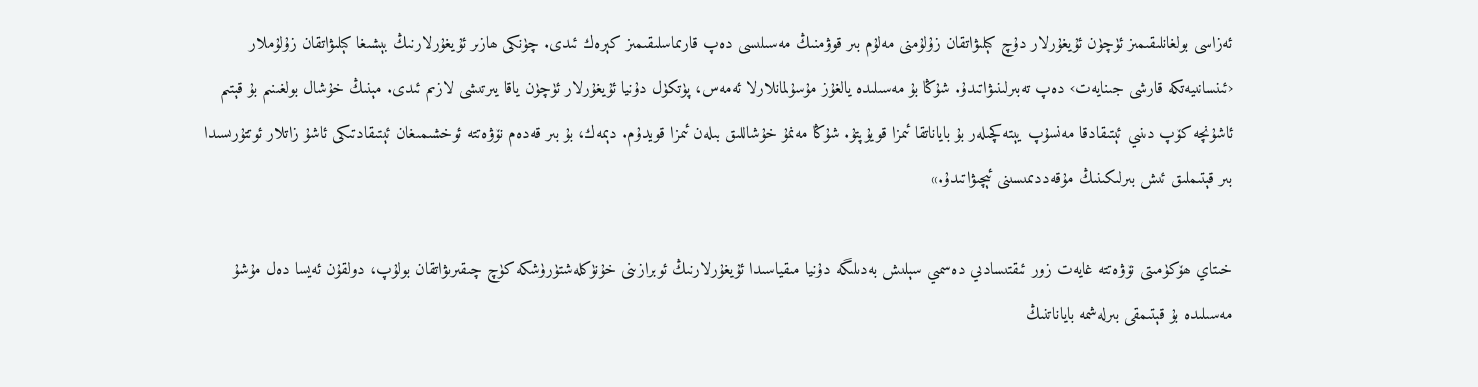ئەزاسى بولغانلىقىمىز ئۈچۈن ئۇيغۇرلار دۇچ كېلىۋاتقان زۇلۇمنى مەلۇم بىر قوۋمنىڭ مەسىلىسى دەپ قارىماسلىقىمىز كېرەك ئىدى. چۈنكى ھازىر ئۇيغۇرلارنىڭ بېشىغا كېلىۋاتقان زۇلۇملار ‹ئىنسانىيەتكە قارشى جىنايەت› دەپ تەبىرلىنىۋاتىدۇ. شۇڭا بۇ مەسىلىدە يالغۇز مۇسۇلمانلارلا ئەمەس، پۈتكۈل دۇنيا ئۇيغۇرلار ئۈچۈن ياقا يىرتىشى لازىم ئىدى. مېنىڭ خۇشال بولغىنىم بۇ قېتىم ئاشۇنچە كۆپ دىنىي ئېتىقادقا مەنسۇپ يېتەكچىلەر بۇ باياناتقا ئىمزا قويۇپتۇ. شۇڭا مەنمۇ خۇشاللىق بىلەن ئىمزا قويدۇم. دېمەك، بۇ بىر قەدەم نۆۋەتتە ئوخشىمىغان ئېتىقادتىكى ئاشۇ زاتلار ئوتتۇرىسىدا بىر قېتىملىق ئىش بىرلىكىنىڭ مۇقەددىمىسىنى ئېچىۋاتىدۇ.»

خىتاي ھۆكۈمىتى نۆۋەتتە غايەت زور ئىقتىسادىي دەسمىي سېلىش بەدىلىگە دۇنيا مىقياسىدا ئۇيغۇرلارنىڭ ئوبرازىنى خۇنۈكلەشتۈرۈشكە كۈچ چىقىرىۋاتقان بولۇپ، دولقۇن ئەيسا دەل مۇشۇ مەسىلىدە بۇ قېتىمقى بىرلەشمە باياناتنىڭ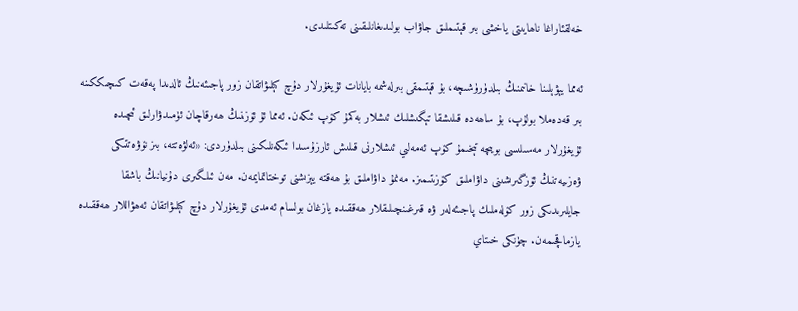خەلقئاراغا ناھايىتى ياخشى بىر قېتىملىق جاۋاب بولىدىغانلىقىنى تەكىتلىدى.

ئەمما يېۋېلىنا خانىمنىڭ بىلدۈرۈشىچە، بۇ قېتىمقى بىرلەشمە بايانات ئۇيغۇرلار دۇچ كېلىۋاتقان زور پاجىئەنىڭ ئالدىدا پەقەت كىچىككىنە بىر قەدەملا بولۇپ، بۇ ساھەدە قىلىشقا تېگىشلىك ئىشلار بەكمۇ كۆپ ئىكەن. ئەمما ئۇ ئۆزىنىڭ ھەرقاچان ئۈمىدۋارلىق ئىچىدە ئۇيغۇرلار مەسىلىسى بويىچە تېخىمۇ كۆپ ئەمەلىي ئىشلارنى قىلىش ئارزۇسىدا ئىكەنلىكىنى بىلدۈردى: «ئەلۋەتتە، بىز نۆۋەتتىكى ۋەزىيەتنىڭ ئۆزگىرىشىنى داۋاملىق كۆزىتىمىز. مەنمۇ داۋاملىق بۇ ھەقتە يېزىشنى توختاتمايمەن. مەن ئىلگىرى دۇنيانىڭ باشقا جايلىرىدىكى زور كۆلەملىك پاجىئەلەر ۋە قىرغىنچىلىقلار ھەققىدە يازغان بولسام ئەمدى ئۇيغۇرلار دۇچ كېلىۋاتقان ئەھۋاللار ھەققىدە يازماقچىمەن. چۈنكى خىتاي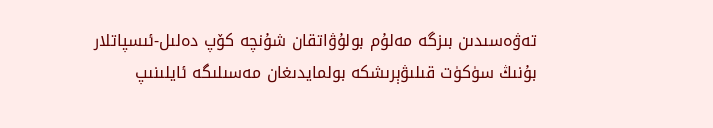تەۋەسىدىن بىزگە مەلۇم بولۇۋاتقان شۇنچە كۆپ دەلىل-ئىسپاتلار بۇنىڭ سۈكۈت قىلىۋېرىشكە بولمايدىغان مەسىلىگە ئايلىنىپ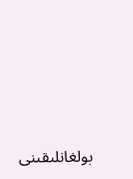بولغانلىقىنى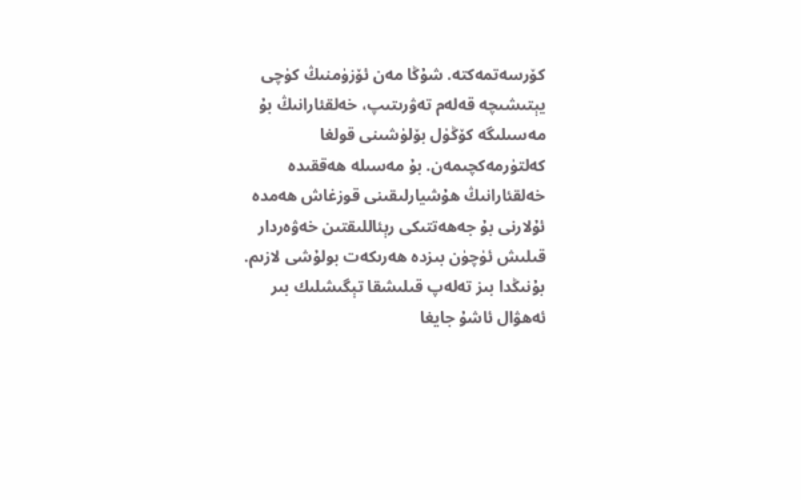كۆرسەتمەكتە. شۇڭا مەن ئۆزۈمنىڭ كۈچى يېتىشىچە قەلەم تەۋرىتىپ، خەلقئارانىڭ بۇ مەسىلىگە كۆڭۈل بۆلۈشىنى قولغا كەلتۈرمەكچىمەن. بۇ مەسىلە ھەققىدە خەلقئارانىڭ ھۇشيارلىقىنى قوزغاش ھەمدە ئۇلارنى بۇ جەھەتتىكى رېئاللىقتىن خەۋەردار قىلىش ئۈچۈن بىزدە ھەرىكەت بولۇشى لازىم. بۇنىڭدا بىز تەلەپ قىلىشقا تېگىشلىك بىر ئەھۋال ئاشۇ جايغا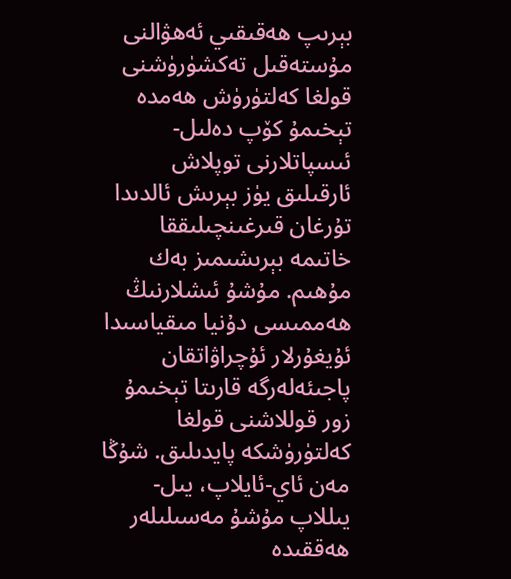بېرىپ ھەقىقىي ئەھۋالنى مۇستەقىل تەكشۈرۈشنى قولغا كەلتۈرۈش ھەمدە تېخىمۇ كۆپ دەلىل-ئىسپاتلارنى توپلاش ئارقىلىق يۈز بېرىش ئالدىدا تۇرغان قىرغىنچىلىققا خاتىمە بېرىشىمىز بەك مۇھىم. مۇشۇ ئىشلارنىڭ ھەممىسى دۇنيا مىقياسىدا ئۇيغۇرلار ئۇچراۋاتقان پاجىئەلەرگە قارىتا تېخىمۇ زور قوللاشنى قولغا كەلتۈرۈشكە پايدىلىق. شۇڭا مەن ئاي-ئايلاپ، يىل-يىللاپ مۇشۇ مەسىلىلەر ھەققىدە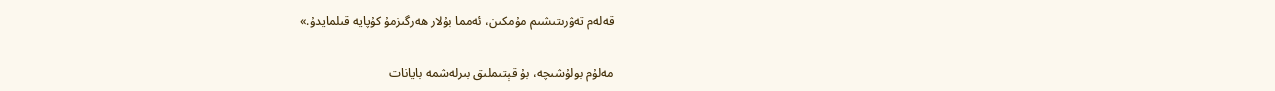قەلەم تەۋرىتىشىم مۇمكىن، ئەمما بۇلار ھەرگىزمۇ كۇپايە قىلمايدۇ.»

مەلۇم بولۇشىچە، بۇ قېتىملىق بىرلەشمە بايانات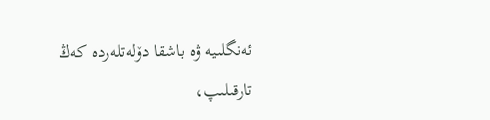ئەنگلىيە ۋە باشقا دۆلەتلەردە كەڭ تارقىلىپ،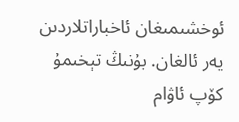ئوخشىمىغان ئاخباراتلاردىن يەر ئالغان. بۇنىڭ تېخىمۇ كۆپ ئاۋام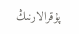پۇقرالارنىڭ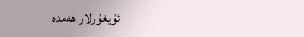ئۇيغۇرلار ھەمدە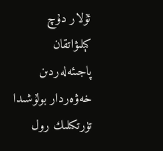ئۇلار دۇچ كېلىۋاتقان پاجىئەلەردىن خەۋەردار بولۇشىدا تۈرتكىلىك رول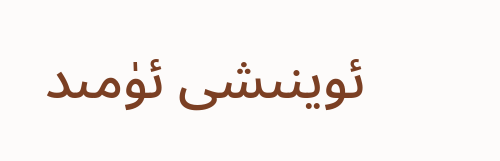ئوينىشى ئۈمىد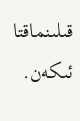قىلىنماقتا ئىكەن.